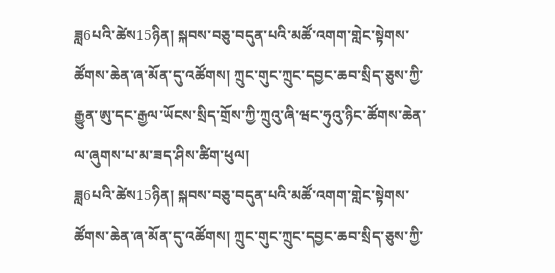ཟླ6པའི་ཚེས15ཉིན། སྐབས་བཅུ་བདུན་པའི་མཚོ་འགག་གླེང་སྟེགས་ཚོགས་ཆེན་ཞ་མོན་དུ་འཚོགས། ཀྲུང་གུང་ཀྲུང་དབྱང་ཆབ་སྲིད་ཅུས་ཀྱི་རྒྱུན་ཨུ་དང་རྒྱལ་ཡོངས་སྲིད་གྲོས་ཀྱི་ཀྲུའུ་ཞི་ཝང་ཧུའུ་ཉིང་ཚོགས་ཆེན་ལ་ཞུགས་པ་མ་ཟད་ཤིས་ཚིག་ཕུལ།
ཟླ6པའི་ཚེས15ཉིན། སྐབས་བཅུ་བདུན་པའི་མཚོ་འགག་གླེང་སྟེགས་ཚོགས་ཆེན་ཞ་མོན་དུ་འཚོགས། ཀྲུང་གུང་ཀྲུང་དབྱང་ཆབ་སྲིད་ཅུས་ཀྱི་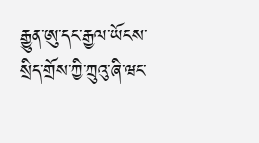རྒྱུན་ཨུ་དང་རྒྱལ་ཡོངས་སྲིད་གྲོས་ཀྱི་ཀྲུའུ་ཞི་ཝང་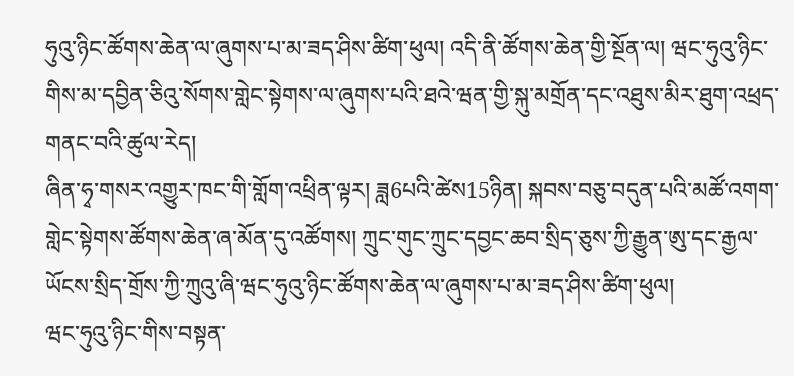ཧུའུ་ཉིང་ཚོགས་ཆེན་ལ་ཞུགས་པ་མ་ཟད་ཤིས་ཚིག་ཕུལ། འདི་ནི་ཚོགས་ཆེན་གྱི་སྔོན་ལ། ཝང་ཧུའུ་ཉིང་གིས་མ་དབྱིན་ཅིའུ་སོགས་གླེང་སྟེགས་ལ་ཞུགས་པའི་ཐའེ་ཝན་གྱི་སྐུ་མགྲོན་དང་འཐུས་མིར་ཐུག་འཕྲད་གནང་བའི་ཚུལ་རེད།
ཞིན་ཧྭ་གསར་འགྱུར་ཁང་གི་གློག་འཕྲིན་ལྟར། ཟླ6པའི་ཚེས15ཉིན། སྐབས་བཅུ་བདུན་པའི་མཚོ་འགག་གླེང་སྟེགས་ཚོགས་ཆེན་ཞ་མོན་དུ་འཚོགས། ཀྲུང་གུང་ཀྲུང་དབྱང་ཆབ་སྲིད་ཅུས་ཀྱི་རྒྱུན་ཨུ་དང་རྒྱལ་ཡོངས་སྲིད་གྲོས་ཀྱི་ཀྲུའུ་ཞི་ཝང་ཧུའུ་ཉིང་ཚོགས་ཆེན་ལ་ཞུགས་པ་མ་ཟད་ཤིས་ཚིག་ཕུལ།
ཝང་ཧུའུ་ཉིང་གིས་བསྟན་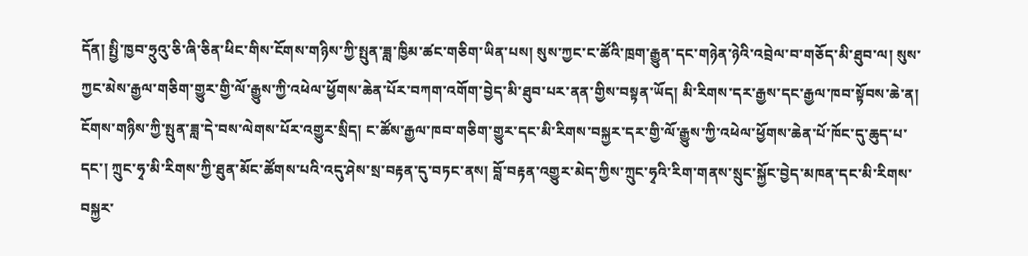དོན། སྤྱི་ཁྱབ་ཧྲུའུ་ཅི་ཞི་ཅིན་ཕིང་གིས་ངོགས་གཉིས་ཀྱི་སྤུན་ཟླ་ཁྱིམ་ཚང་གཅིག་ཡིན་པས། སུས་ཀྱང་ང་ཚོའི་ཁྲག་རྒྱུན་དང་གཉེན་ཉེའི་འབྲེལ་བ་གཅོད་མི་ཐུབ་ལ། སུས་ཀྱང་མེས་རྒྱལ་གཅིག་གྱུར་གྱི་ལོ་རྒྱུས་ཀྱི་འཕེལ་ཕྱོགས་ཆེན་པོར་བཀག་འགོག་བྱེད་མི་ཐུབ་པར་ནན་གྱིས་བསྟན་ཡོད། མི་རིགས་དར་རྒྱས་དང་རྒྱལ་ཁབ་སྟོབས་ཆེ་ན། ངོགས་གཉིས་ཀྱི་སྤུན་ཟླ་དེ་བས་ལེགས་པོར་འགྱུར་སྲིད། ང་ཚོས་རྒྱལ་ཁབ་གཅིག་གྱུར་དང་མི་རིགས་བསྐྱར་དར་གྱི་ལོ་རྒྱུས་ཀྱི་འཕེལ་ཕྱོགས་ཆེན་པོ་ཁོང་དུ་ཆུད་པ་དང་། ཀྲུང་ཧྭ་མི་རིགས་ཀྱི་ཐུན་མོང་ཚོགས་པའི་འདུ་ཤེས་སྲ་བརྟན་དུ་བཏང་ནས། བློ་བརྟན་འགྱུར་མེད་ཀྱིས་ཀྲུང་ཧྭའི་རིག་གནས་སྲུང་སྐྱོང་བྱེད་མཁན་དང་མི་རིགས་བསྐྱར་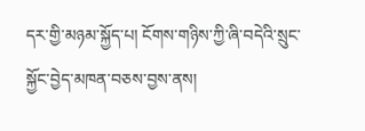དར་གྱི་མཉམ་སྐྱོད་པ། ངོགས་གཉིས་ཀྱི་ཞི་བདེའི་སྲུང་སྐྱོང་བྱེད་མཁན་བཅས་བྱས་ནས།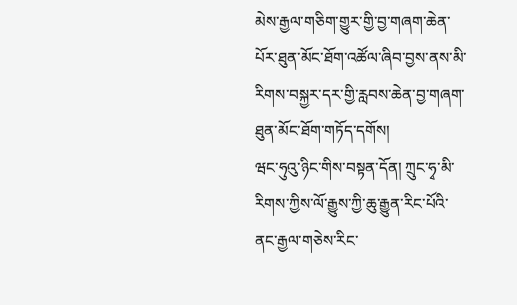མེས་རྒྱལ་གཅིག་གྱུར་གྱི་བྱ་གཞག་ཆེན་པོར་ཐུན་མོང་ཐོག་འཚོལ་ཞིབ་བྱས་ནས་མི་རིགས་བསྐྱར་དར་གྱི་རླབས་ཆེན་བྱ་གཞག་ཐུན་མོང་ཐོག་གཏོད་དགོས།
ཝང་ཧུའུ་ཉིང་གིས་བསྟན་དོན། ཀྲུང་ཧྭ་མི་རིགས་ཀྱིས་ལོ་རྒྱུས་ཀྱི་ཆུ་རྒྱུན་རིང་པོའི་ནང་རྒྱལ་གཅེས་རིང་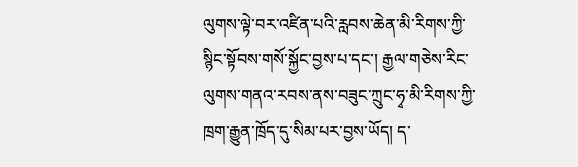ལུགས་ལྟེ་བར་འཛིན་པའི་རླབས་ཆེན་མི་རིགས་ཀྱི་སྙིང་སྟོབས་གསོ་སྐྱོང་བྱས་པ་དང་། རྒྱལ་གཅེས་རིང་ལུགས་གནའ་རབས་ནས་བཟུང་ཀྲུང་ཧྭ་མི་རིགས་ཀྱི་ཁྲག་རྒྱུན་ཁྲོད་དུ་སིམ་པར་བྱས་ཡོད། ད་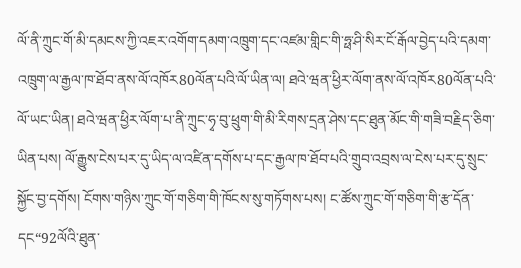ལོ་ནི་ཀྲུང་གོ་མི་དམངས་ཀྱི་འཇར་འགོག་དམག་འཁྲུག་དང་འཛམ་གླིང་གི་ཧྥ་ཤི་སིར་ངོ་རྒོལ་བྱེད་པའི་དམག་འཁྲུག་ལ་རྒྱལ་ཁ་ཐོབ་ནས་ལོ་འཁོར80ལོན་པའི་ལོ་ཡིན་ལ། ཐའེ་ཝན་ཕྱིར་ལོག་ནས་ལོ་འཁོར80ལོན་པའི་ལོ་ཡང་ཡིན། ཐའེ་ཝན་ཕྱིར་ལོག་པ་ནི་ཀྲུང་ཧྭ་བུ་ཕྲུག་གི་མི་རིགས་དྲན་ཤེས་དང་ཐུན་མོང་གི་གཟི་བརྗིད་ཅིག་ཡིན་པས། ལོ་རྒྱུས་ངེས་པར་དུ་ཡིད་ལ་འཛིན་དགོས་པ་དང་རྒྱལ་ཁ་ཐོབ་པའི་གྲུབ་འབྲས་ལ་ངེས་པར་དུ་སྲུང་སྐྱོང་བྱ་དགོས། ངོགས་གཉིས་ཀྲུང་གོ་གཅིག་གི་ཁོངས་སུ་གཏོགས་པས། ང་ཚོས་ཀྲུང་གོ་གཅིག་གི་རྩ་དོན་དང“92ལོའི་ཐུན་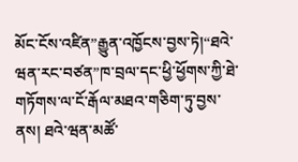མོང་ངོས་འཛིན”རྒྱུན་འཁྱོངས་བྱས་ཏེ།“ཐའེ་ཝན་རང་བཙན”ཁ་བྲལ་དང་ཕྱི་ཕྱོགས་ཀྱི་ཐེ་གཏོགས་ལ་ངོ་རྒོལ་མཐའ་གཅིག་ཏུ་བྱས་ནས། ཐའེ་ཝན་མཚོ་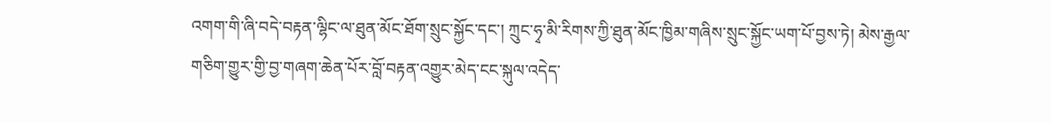འགག་གི་ཞི་བདེ་བརྟན་ལྷིང་ལ་ཐུན་མོང་ཐོག་སྲུང་སྐྱོང་དང་། ཀྲུང་ཧྭ་མི་རིགས་ཀྱི་ཐུན་མོང་ཁྱིམ་གཞིས་སྲུང་སྐྱོང་ཡག་པོ་བྱས་ཏེ། མེས་རྒྱལ་གཅིག་གྱུར་གྱི་བྱ་གཞག་ཆེན་པོར་བློ་བརྟན་འགྱུར་མེད་ངང་སྐུལ་འདེད་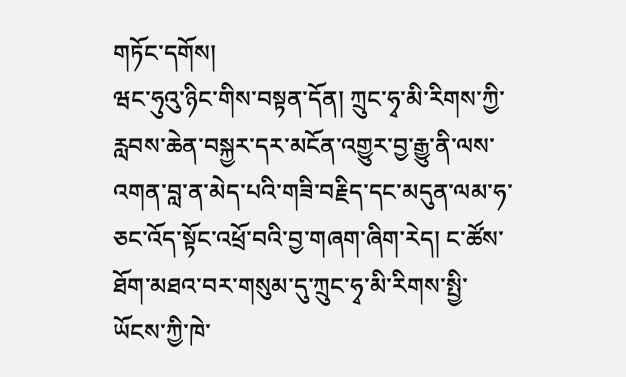གཏོང་དགོས།
ཝང་ཧུའུ་ཉིང་གིས་བསྟན་དོན། ཀྲུང་ཧྭ་མི་རིགས་ཀྱི་རླབས་ཆེན་བསྐྱར་དར་མངོན་འགྱུར་བྱ་རྒྱུ་ནི་ལས་འགན་བླ་ན་མེད་པའི་གཟི་བརྗིད་དང་མདུན་ལམ་ཧ་ཅང་འོད་སྟོང་འཕྲོ་བའི་བྱ་གཞག་ཞིག་རེད། ང་ཚོས་ཐོག་མཐའ་བར་གསུམ་དུ་ཀྲུང་ཧྭ་མི་རིགས་སྤྱི་ཡོངས་ཀྱི་ཁེ་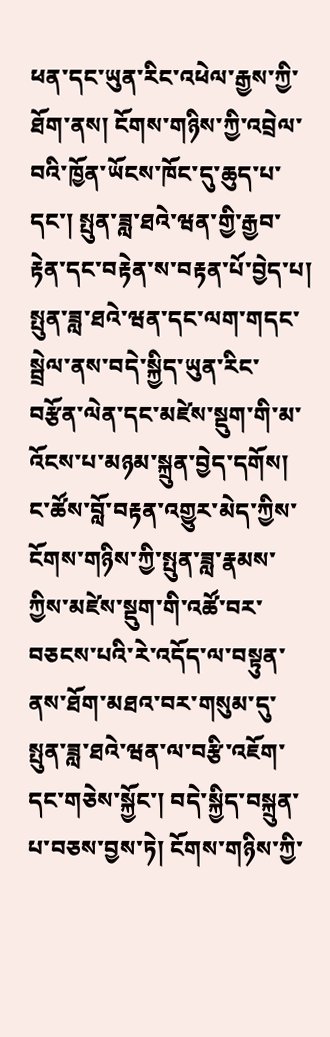ཕན་དང་ཡུན་རིང་འཕེལ་རྒྱས་ཀྱི་ཐོག་ནས། ངོགས་གཉིས་ཀྱི་འབྲེལ་བའི་ཁྱོན་ཡོངས་ཁོང་དུ་ཆུད་པ་དང་། སྤུན་ཟླ་ཐའེ་ཝན་གྱི་རྒྱབ་རྟེན་དང་བརྟེན་ས་བརྟན་པོ་བྱེད་པ། སྤུན་ཟླ་ཐའེ་ཝན་དང་ལག་གདང་སྦྲེལ་ནས་བདེ་སྐྱིད་ཡུན་རིང་བརྩོན་ལེན་དང་མཛེས་སྡུག་གི་མ་འོངས་པ་མཉམ་སྐྲུན་བྱེད་དགོས། ང་ཚོས་བློ་བརྟན་འགྱུར་མེད་ཀྱིས་ངོགས་གཉིས་ཀྱི་སྤུན་ཟླ་རྣམས་ཀྱིས་མཛེས་སྡུག་གི་འཚོ་བར་བཅངས་པའི་རེ་འདོད་ལ་བསྟུན་ནས་ཐོག་མཐའ་བར་གསུམ་དུ་སྤུན་ཟླ་ཐའེ་ཝན་ལ་བརྩི་འཇོག་དང་གཅེས་སྐྱོང་། བདེ་སྐྱིད་བསྐྲུན་པ་བཅས་བྱས་ཏེ། ངོགས་གཉིས་ཀྱི་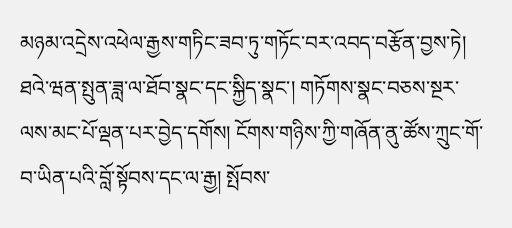མཉམ་འདྲེས་འཕེལ་རྒྱས་གཏིང་ཟབ་ཏུ་གཏོང་བར་འབད་བརྩོན་བྱས་ཏེ། ཐའེ་ཝན་སྤུན་ཟླ་ལ་ཐོབ་སྣང་དང་སྐྱིད་སྣང་། གཏོགས་སྣང་བཅས་སྔར་ལས་མང་པོ་ལྡན་པར་བྱེད་དགོས། ངོགས་གཉིས་ཀྱི་གཞོན་ནུ་ཚོས་ཀྲུང་གོ་བ་ཡིན་པའི་བློ་སྟོབས་དང་ལ་རྒྱ། སྤོབས་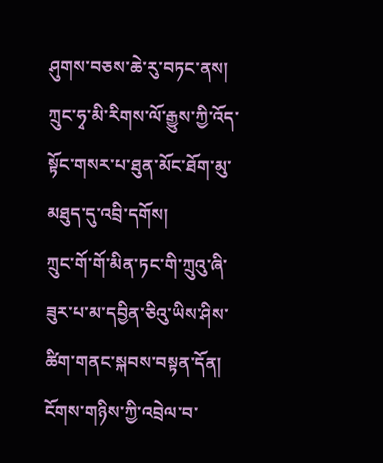ཤུགས་བཅས་ཆེ་རུ་བཏང་ནས། ཀྲུང་ཧྭ་མི་རིགས་ལོ་རྒྱུས་ཀྱི་འོད་སྟོང་གསར་པ་ཐུན་མོང་ཐོག་མུ་མཐུད་དུ་འབྲི་དགོས།
ཀྲུང་གོ་གོ་མིན་ཏང་གི་ཀྲུའུ་ཞི་ཟུར་པ་མ་དབྱིན་ཅིའུ་ཡིས་ཤིས་ཚིག་གནང་སྐབས་བསྟན་དོན། ངོགས་གཉིས་ཀྱི་འབྲེལ་བ་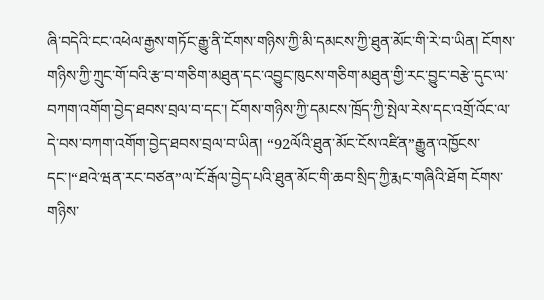ཞི་བདེའི་ངང་འཕེལ་རྒྱས་གཏོང་རྒྱུ་ནི་ངོགས་གཉིས་ཀྱི་མི་དམངས་ཀྱི་ཐུན་མོང་གི་རེ་བ་ཡིན། ངོགས་གཉིས་ཀྱི་ཀྲུང་གོ་བའི་རྩ་བ་གཅིག་མཐུན་དང་འབྱུང་ཁུངས་གཅིག་མཐུན་གྱི་རང་བྱུང་བརྩེ་དུང་ལ་བཀག་འགོག་བྱེད་ཐབས་བྲལ་བ་དང་། ངོགས་གཉིས་ཀྱི་དམངས་ཁྲོད་ཀྱི་སྤེལ་རེས་དང་འགྲོ་འོང་ལ་དེ་བས་བཀག་འགོག་བྱེད་ཐབས་བྲལ་བ་ཡིན། “92ལོའི་ཐུན་མོང་ངོས་འཛིན”རྒྱུན་འཁྱོངས་དང་།“ཐའེ་ཝན་རང་བཙན”ལ་ངོ་རྒོལ་བྱེད་པའི་ཐུན་མོང་གི་ཆབ་སྲིད་ཀྱི་རྨང་གཞིའི་ཐོག ངོགས་གཉིས་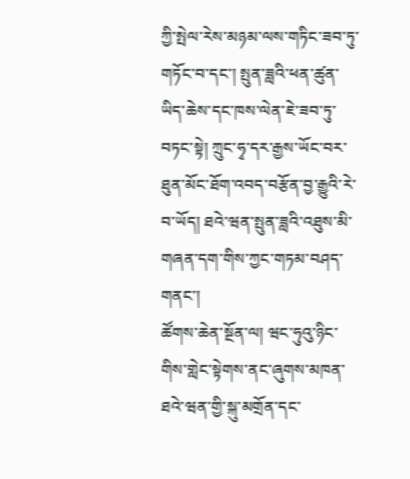ཀྱི་སྤེལ་རེས་མཉམ་ལས་གཏིང་ཟབ་ཏུ་གཏོང་བ་དང་། སྤུན་ཟླའི་ཕན་ཚུན་ཡིད་ཆེས་དང་ཁས་ལེན་ཇེ་ཟབ་ཏུ་བཏང་སྟེ། ཀྲུང་ཧྭ་དར་རྒྱས་ཡོང་བར་ཐུན་མོང་ཐོག་འབད་བརྩོན་བྱ་རྒྱུའི་རེ་བ་ཡོད། ཐའེ་ཝན་སྤུན་ཟླའི་འཐུས་མི་གཞན་དག་གིས་ཀྱང་གཏམ་བཤད་གནང་།
ཚོགས་ཆེན་སྔོན་ལ། ཝང་ཧུའུ་ཉིང་གིས་གླེང་སྟེགས་ནང་ཞུགས་མཁན་ཐའེ་ཝན་གྱི་སྐུ་མགྲོན་དང་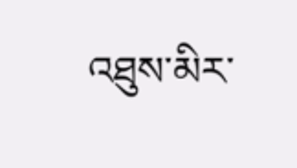འཐུས་མིར་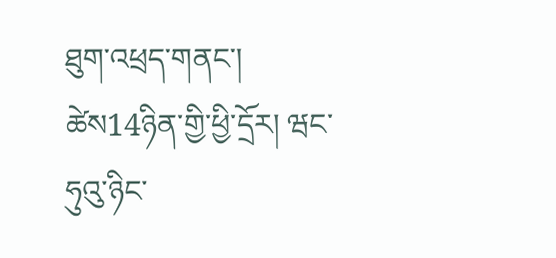ཐུག་འཕྲད་གནང་།
ཚེས14ཉིན་གྱི་ཕྱི་དྲོར། ཝང་ཧུའུ་ཉིང་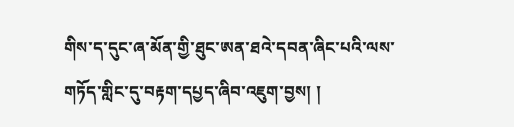གིས་ད་དུང་ཞ་མོན་གྱི་ཐུང་ཨན་ཐའེ་དབན་ཞིང་པའི་ལས་གཏོད་གླིང་དུ་བརྟག་དཔྱད་ཞིབ་འཇུག་བྱས། །